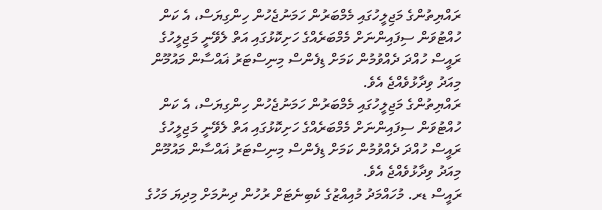ރައްޔިތުންގެ މަޖިލީހުގައި މެމްބަރުން ހަމަނުޖެހުން ހިންގިޔަސް، އެ ކަން ހުއްޓުވަން ސިފައިންނަށް މެމްބަރެއްގެ ހަށިކޮޅުގައި އަތް ލެވޭނީ މަޖިލީހުގެ ރައީސް ހުއްދަ ދެއްވުމުން ކަމަށް ޑިފެންސް މިނިސްޓަރު ޣައްސާން މައުމޫން މިއަދު ވިދާޅުވެއްޖެ އެވެ.
ރައްޔިތުންގެ މަޖިލީހުގައި މެމްބަރުން ހަމަނުޖެހުން ހިންގިޔަސް، އެ ކަން ހުއްޓުވަން ސިފައިންނަށް މެމްބަރެއްގެ ހަށިކޮޅުގައި އަތް ލެވޭނީ މަޖިލީހުގެ ރައީސް ހުއްދަ ދެއްވުމުން ކަމަށް ޑިފެންސް މިނިސްޓަރު ޣައްސާން މައުމޫން މިއަދު ވިދާޅުވެއްޖެ އެވެ.
ރައީސް ޑރ. މުހައްމަދު މުއިއްޒުގެ ކެބިނެޓަށް ރުހުން ދިނުމަށް މިދިޔަ މަހުގެ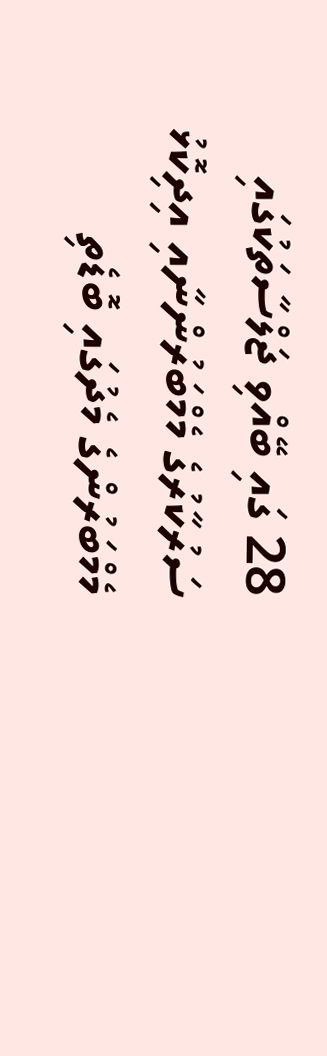28 ގައި ބޭއްވި ޖަލްސާތަކުގައި ސަރުކާރުގެ މެމްބަރުންނާއި އިދިކޮޅު މެމްބަރުންގެ މެދުގައި ބޮޑެތި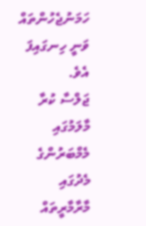ހަމަނުޖެހުންތައް ވަނީ ހިނގައިފަ އެވެ.
ޖަލްސާ ކުރާ މާލަމުގައި މެމްބަރުންގެ މެދުގައި މާރާމާރީތައް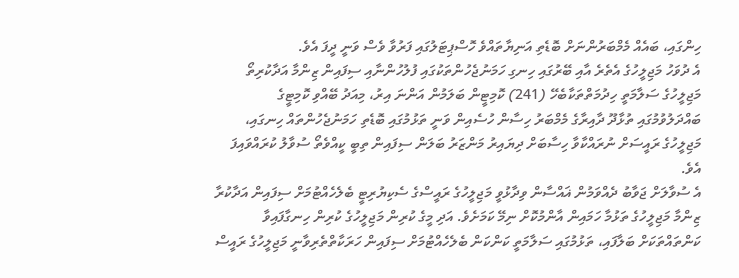ހިންގައި، ބައެއް މެމްބަރުންނަށް ބޮޑެތި އަނިޔާތައްވެ ހޮސްޕިޓަލުގައި ފަރުވާ ވެސް ވަނީ ދީފަ އެވެ.
އެ ދުވަހު މަޖިލީހުގެ އެތެރެ އާއި ބޭރުގައި ހިނގި ހަމަނުޖެހުންތަކުގައި ފުލުހުންނާއި ސިފައިން ޒިންމާ އަދާކުރިތޯ މަޖިލީހުގެ ސަލާމަތީ ހިދުމަތްތަކާބެހޭ (241) ކޮމިޓީން ބަލަމުން އަންނަ އިރު، މިއަދު ބޭއްވި ކޮމިޓީގެ ބައްދަލުވުމުގައި ތުޅާދޫ ދާއިރާގެ މެމްބަރު ހިސާން ހުސެއިން ވަނީ ތަޅުމުގައި ބޮޑެތި ހަމަނުޖެހުންތައް ހިނގައި، މަޖިލީހުގެ ރައީސަށް ނުރައްކާވާ ހިސާބަށް ދިޔައިރު މަންޒަރު ބަލަން ސިފައިން ތިބީ ކީއްވެތޯ ސުވާލު ކުރައްވައިފަ އެވެ.
އެ ސުވާލަށް ޖަވާބު ދެއްވަމުން ޣައްސާން ވިދާޅުވީ މަޖިލީހުގެ ރައީސްގެ ސެކިޔުރިޓީ ބެލެހެއްޓުމަށް ސިފައިން އަދާކުރާ ޒިންމާ މަޖިލީހުގެ ތަޅުމާ ހަމައިން އާންމުކޮށް ނިމޭ ކަމަށެވެ. އަދި މީގެ ކުރިން މަޖިލީހުގެ ކުރިން ހިނގާފައިވާ ކަންތައްތަކަށް ބަލާފައި، ތަޅުމުގައި ސަލާމަތީ ކަންކަން ބެލެހެއްޓުމަށް ސިފައިން ހަރަކާތްތެރިވާނީ މަޖިލީހުގެ ރައީސް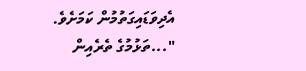އެދިވަޑައިގަތުމުން ކަމަށެވެ.
"...ތަޅުމުގެ ތެރެއިން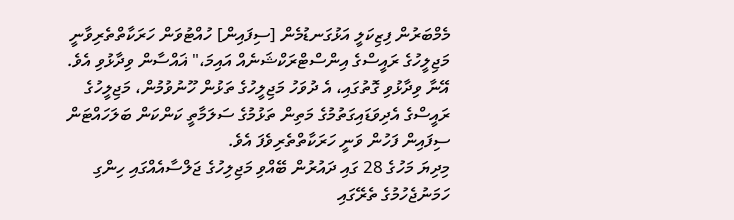މެމްބަރުން ފިޒިކަލީ އަޅުގަނޑުމެން [ސިފައިން] ހުއްޓުވަން ހަރަކާތްތެރިވާނީ މަޖިލީހުގެ ރައީސްގެ އިންސްޓްރަކްޝަނެއް އައިމަ،" ޣައްސާން ވިދާޅުވި އެވެ.
އޭނާ ވިދާޅުވި ގޮތުގައި، އެ ދުވަހު މަޖިލީހުގެ ތަޅުން ހޫނުވުމުން، މަޖިލީހުގެ ރައީސްގެ އެދިވަޑައިގަތުމުގެ މަތިން ތަޅުމުގެ ސަލަމާތީ ކަންކަން ބަލަހައްޓަން ސިފައިން ފަހުން ވަނީ ހަރަކާތްތެރިވެފަ އެވެ.
މިދިޔަ މަހުގެ 28 ގައި ދައުރުން ބޭއްވި މަޖިލިހުގެ ޖަލްސާއެއްގައި ހިންގި ހަމަނުޖެހުމުގެ ތެރޭގައި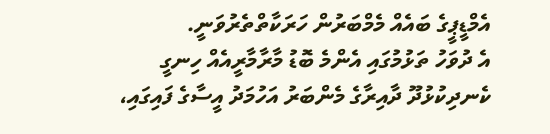އެމްޑީޕީގެ ބައެއް މެމްބަރުން ހަރަކާތްތެރުވަނީ.
އެ ދުވަހު ތަޅުމުގައި އެންމެ ބޮޑު މާރާމާރީއެއް ހިނގީ ކެނދިކުޅުދޫ ދާއިރާގެ މެންބަރު އަހުމަދު އީސާގެ ފައިގައި،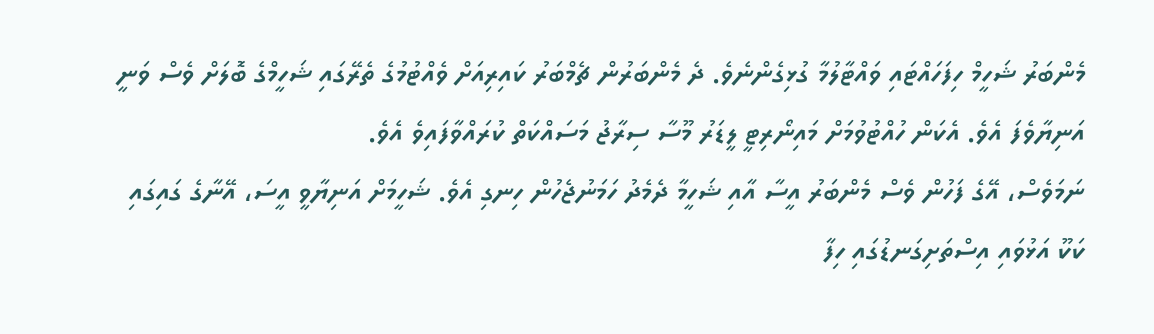މެންބަރު ޝަހީމް ހިފަހައްޓައި ވައްޓާލުމާ ގުޅިގެންނެވެ. ދެ މެންބަރުން ޗެމްބަރު ކައިރިއަށް ވެއްޓުމުގެ ތެރޭގައި ޝަހީމްގެ ބޮލަށް ވެސް ވަނީ އަނިޔާވެފަ އެވެ. އެކަން ހުއްޓުވުމަށް މައިނޯރިޓީ ލީޑަރު މޫސާ ސިރާޖު މަސައްކަތް ކުރައްވާފައިވެ އެވެ.
ނަމަވެސް، އޭގެ ފަހުން ވެސް މެންބަރު އީސާ އާއި ޝަހީމާ ދެމެދު ހަމަނުޖެހުން ހިނގި އެވެ. ޝަހީމަށް އަނިޔާވީ އީސަ، އޭނާގެ ގައިގައި ކަކޫ އަޅުވައި އިސްތަށިގަނޑުގައި ހިފާ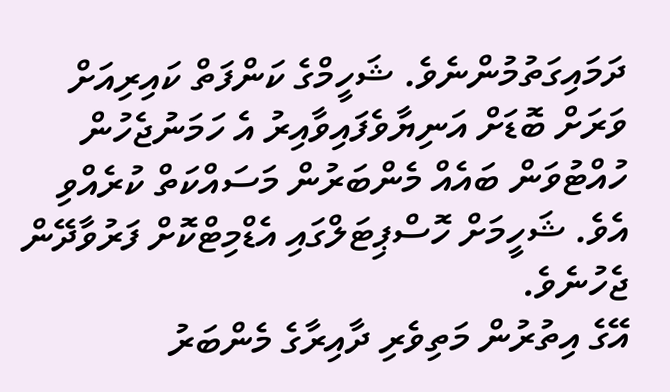ދަމައިގަތުމުންނެވެ. ޝަހީމްގެ ކަންފަތް ކައިރިއަށް ވަރަށް ބޮޑަށް އަނިޔާވެފައިވާއިރު އެ ހަމަނުޖެހުން ހުއްޓުވަން ބައެއް މެންބަރުން މަސައްކަތް ކުރެއްވި އެވެ. ޝަހީމަށް ހޮސްޕިޓަލްގައި އެޑްމިޓްކޮށް ފަރުވާދޭން ޖެހުނެވެ.
އޭގެ އިތުރުން މަތިވެރި ދާއިރާގެ މެންބަރު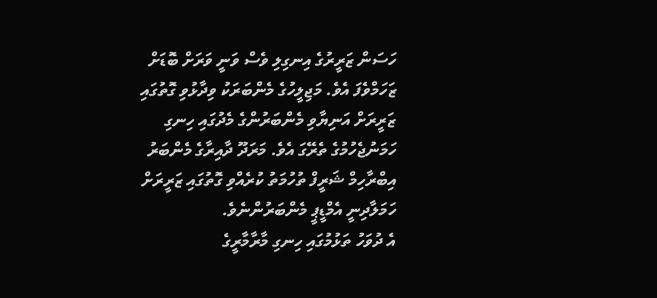ހަސަން ޒަރީރުގެ އިނގިލި ވެސް ވަނީ ވަރަށް ބޮޑަށް ޒަހަމްވެފަ އެވެ. މަޖިލީހުގެ މެންބަރަކު ވިދާޅުވި ގޮތުގައި ޒަރީރަށް އަނިޔާވި މެންބަރުންގެ މެދުގައި ހިނގި ހަމަނުޖެހުމުގެ ތެރޭގަ އެވެ. މަރަދޫ ދާއިރާގެ މެންބަރު އިބްރާހިމް ޝަރީފް ތުހުމަތު ކުރެއްވި ގޮތުގައި ޒަރީރަށް ހަމަލާދިނީ އެމްޑީޕީ މެންބަރުންނެވެ.
އެ ދުވަހު ތަޅުމުގައި ހިނގި މާރާމާރީގެ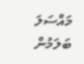މައްސަލަ ބަލަމުން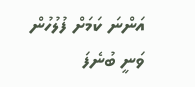އަންނަ ކަމަށް ފުލުހުން ވަނީ ބުނެފަ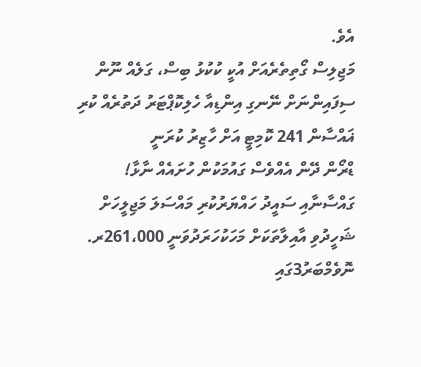އެވެ.
މަޖިލިސް ގޯތިތެރެއަށް އުކީ ކުކުޅު ބިސް، ގަލެއް ނޫން
ސިފައިންނަށް ނޭނގި އިންޑިއާ ހެލިކޮޕްޓަރު ދަތުރެއް ކުރި
ޣައްސާން 241 ކޮމިޓީ އަށް ހާޒިރު ކުރަނީ
ޑްރޯން ދޭން އެއްވެސް ގައުމަކުން ހުށައެއް ނާޅާ!
ގައްސާނާއި ސައީދު ހައްޔަރުކުރި މައްސަލަ މަޖިލީހަށް
ޝަހީދުވި އާއިލާތަކަށް މަހަކުހަރަދުވަނީ 261،000ރ.
ނޮވެމްބަރު3ގައި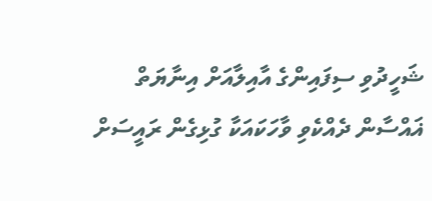ޝަހީދުވި ސިފައިންގެ އާއިލާއަށް އިނާޔަތް
ޣައްސާން ދެއްކެވި ވާހަކައަކާ ގުޅިގެން ރައީސަށް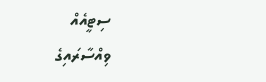ސިޓީއެއް
ވިއްސާރައިގެ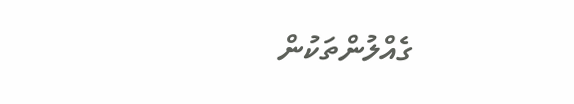ގެއްލުންތަކުން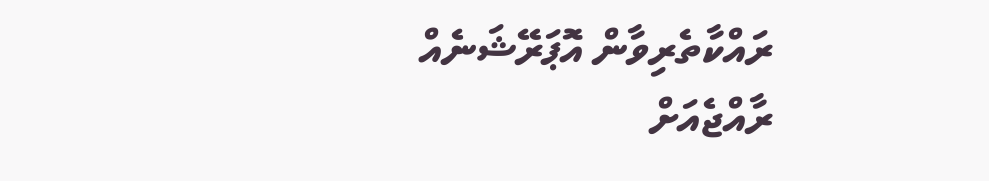ރައްކާތެރިވާން އޮޕަރޭޝަނެއް
ރާއްޖެއަށް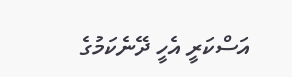އަސްކަރީ އެހީ ދޭނެކަމުގެ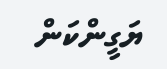ޔަގީންކަން